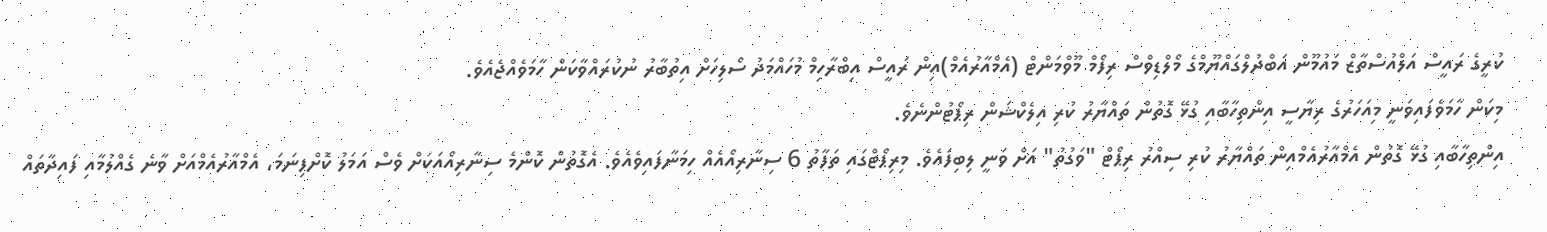ކުރީގެ ރައީސް އަލްއުސްތާޒް މައުމޫން އަބްދުލްގައްޔޫމްގެ މޯލްޑިވްސް ރިފޯމް މޫވްމަންޓް (އެމްއާރުއެމް)އިން ރައީސް އިބްރާހިމް މުހައްމަދު ސޯލިހަށް އިތުބާރު ނުކުރައްވާކަން ހާމަވެއްޖެއެވެ.
މިކަން ހާމަވެފައިވަނީ މިއަހަރުގެ ރިޔާސީ އިންތިހާބާއި ގުޅޭ ގޮތުން ތައްޔާރު ކުރި އިލެކްޝަން ރިޕޯޓުންނެވެ.
އިންތިހާބާއި ގުޅޭ ގޮތުން އެމްއާރުއެމްއިން ތައްޔާރު ކުރި ސިއްރު ރިޕޯޓް "ވަގުތު" އަށް ވަނީ ލިބިފައެވެ. މިރިޕޯޓްގައި ތަފާތު 6 ސިނާރިއޯއެއް ހިމަނާފައިވެއެވެ. އެގޮތުން ކޮންމެ ސިނާރިއޯއަކަށް ވެސް އަމަލު ކޮށްފިނަމަ، އެމްއާރުއެމްއަށް ވާނެ ގެއްލުމާއި ފައިދާތައް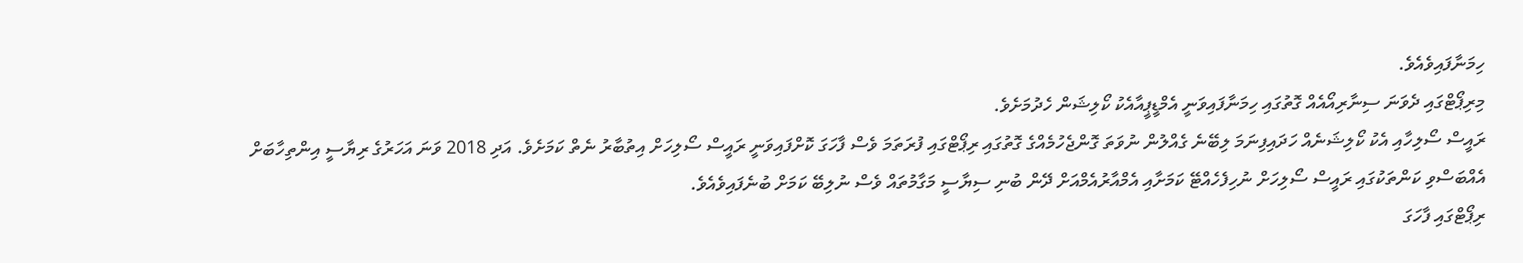ހިމަނާފައިވެއެވެ.
މިރިޕޯޓްގައި ދެވަނަ ސިނާރިއޯއެއް ގޮތުގައި ހިމަނާފައިވަނީ އެމްޑީޕީއާއެކު ކޯލިޝަން ހެދުމަށެވެ.
ރައީސް ސޯލިހާއި އެކު ކޯލިޝަނެއް ހަދައިފިނަމަ ލިބޭނެ ގެއްލުން ނުވަތަ ގޮންޖެހުމެއްގެ ގޮތުގައި ރިޕޯޓްގައި ފުރަތަމަ ވެސް ފާހަގަ ކޮށްފައިވަނީ ރައީސް ސޯލިހަށް އިތުބާރު ނެތް ކަމަށެވެ. އަދި 2018 ވަނަ އަހަރުގެ ރިޔާސީ އިންތިހާބަށް އެއްބަސްވި ކަންތަކުގައި ރައީސް ސޯލިހަށް ނުހިފެހެއްޓޭ ކަމަށާއި އެމްއާރުއެމްއަށް ދޭން ބުނި ސިޔާސީ މަގާމުތައް ވެސް ނުލިބޭ ކަމަށް ބުނެފައިވެއެވެ.
ރިޕޯޓްގައި ފާހަގަ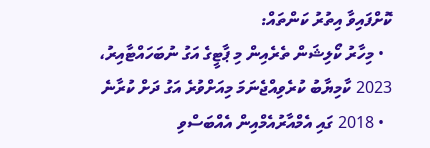ކޮށްފައިވާ އިތުރު ކަންތައް:
  • މިހާރު ކޯލިޝަން ތެރެއިން މި ޕާޓީގެ އަގު ނުބަހައްޓާއިރު، 2023 ކާމިޔާބު ކުރެވިއްޖެނަމަ މިއަށްވުރެ އަގު ދަށް ކުރާނެ
  • 2018 ގައި އެމްއާރުއެމްއިން އެއްބަސްވި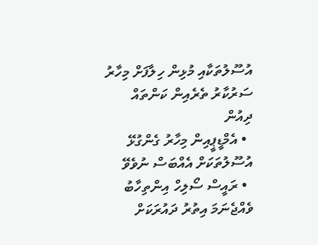އުސޫލުތަކާއި މުޅިން ހިލާފަށް މިހާރު ސަރުކާރު ތެރެއިން ކަންތައް ދިއުން
  • އެމްޑީޕީއިން މިހާރު ގެންގުޅޭ އުސޫލުތަކަށް އެއްބަސް ނުވެވޭ
  • ރައީސް ސޯލިހް އިންތިހާބު ވެއްޖެނަމަ އިތުރު ދައުރަކަށް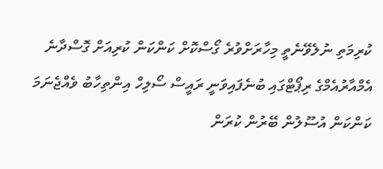ކުރިމަތި ނުލެވޭނެތީ މިހާރަށްވުރެ ގޯސްކޮށް ކަންކަން ކުރިއަށް ގޮސްދާނެ
އެމްއާރުއެމްގެ ރިޕޯޓްގައި ބުނެފައިވަނީ ރައީސް ސޯލިހް އިންތިހާބު ވެއްޖެނަމަ ކަންކަން އުސޫލުން ބޭރުން ކުރަން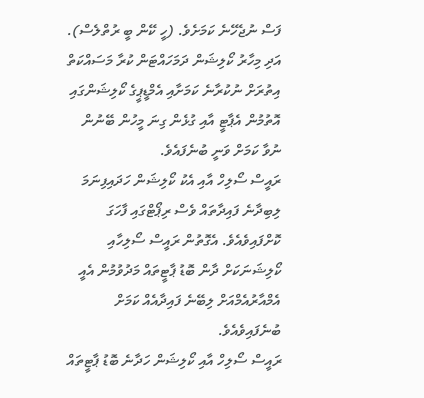ފަސް ނުޖެހޭނެ ކަމަށެވެ. (ހީ ކޭން ބީ ރުތްލެސް). އަދި މިހާރު ކޯލިޝަން ދަމަހައްޓަން ކުރާ މަސައްކަތް އިތުރަށް ނުކުރާނެ ކަމަށާއި އެމްޑީޕީގެ ކޯލިޝަންގައި އޮތުމުން އެޕާޓީ އާއި ގުޅެން ގިނަ މީހުން ބޭނުން ނުވާ ކަމަށް ވަނީ ބުނެފައެވެ.
ރައީސް ސޯލިހް އާއި އެކު ކޯލިޝަން ހަދައިފިނަމަ ލިބިދާނެ ފައިދާތައް ވެސް ރިޕޯޓްގައި ފާހަގަ ކޮށްފައިވެއެވެ. އެގޮތުން ރައީސް ސޯލިހާއި ކޯލިޝަނަކަށް ދާން ބޮޑު ޕާޓީތައް މަދުވުމުން އެއީ އެމްއާރުއެމްއަށް ލިބޭނެ ފައިދާއެއް ކަމަށް ބުނެފައިވެއެވެ.
ރައީސް ސޯލިހް އާއި ކޯލިޝަން ހަދާނެ ބޮޑު ޕާޓީތައް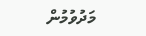މަދުވުމުން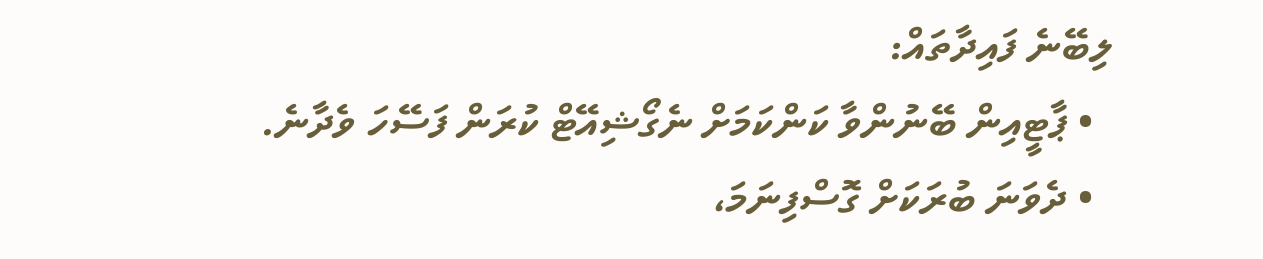ލިބޭނެ ފައިދާތައް:
  • ޕާޓީއިން ބޭނުންވާ ކަންކަމަށް ނެގޯޝިއޭޓް ކުރަން ފަސޭހަ ވެދާނެ.
  • ދެވަނަ ބުރަކަށް ގޮސްފިނަމަ،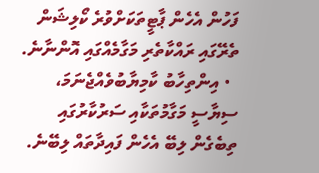ފަހުން އެހެން ޕާޓީތަކަށްވުރެ ކޯލިޝަން ތެރޭގައި ރައްކާތެރި މަގާމެއްގައި އޮންނާނެ.
  • އިންތިހާބު ކާމިޔާބުވެއްޖެނަމަ، ސިޔާސީ މަގާމުތަކާއި ސަރުކާރުގައި ތިބެގެން ލިބޭ އެހެން ފައިދާތައް ލިބޭނެ.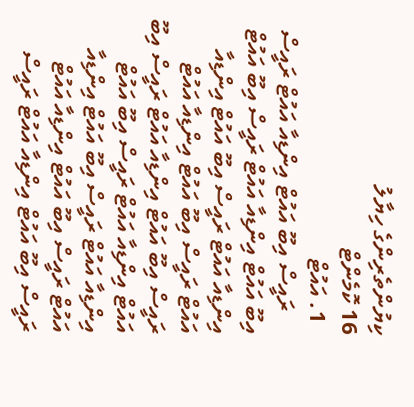ކިޔުންތެރިންގެ ހިޔާލު
16 ކޮމެންޓް
  1. އައުޓް
    ރައީސް އިބޫ އައުޓް އިންޑިއާ އައުޓް ރައީސް އިބޫ އައުޓް އިންޑިއާ އައުޓް ރައީސް އިބޫ އައުޓް އިންޑިއާ އައުޓް ރައީސް އިބޫ އައުޓް އިންޑިއާ އައުޓް ރައީސް އިބޫ އައުޓް އިންޑިއާ އައުޓް ރައީސް އިބޫ އައުޓް އިންޑިއާ އައުޓް ރައީސް އިބޫ އައުޓް އިންޑިއާ އައުޓް ރައީސް އިބޫ އައުޓް އިންޑިއާ އައުޓް ރައީސް އިބޫ އައުޓް އިންޑިއާ އައުޓް ރައީސް އިބޫ އައުޓް އިންޑިއާ އައުޓް ރައީސް އިބޫ އައުޓް އިންޑިއާ އައުޓް ރައީސް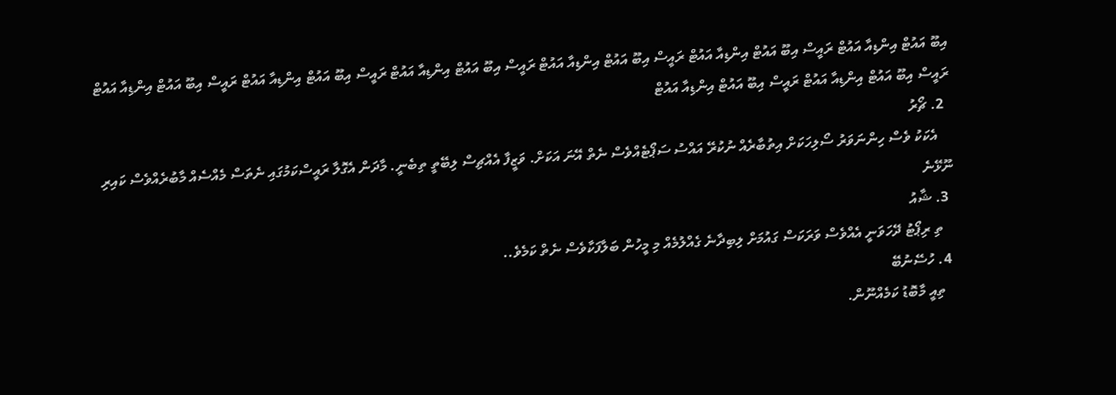އިބޫ އައުޓް އިންޑިއާ އައުޓް ރައީސް އިބޫ އައުޓް އިންޑިއާ އައުޓް ރައީސް އިބޫ އައުޓް އިންޑިއާ އައުޓް ރައީސް އިބޫ އައުޓް އިންޑިއާ އައުޓް ރައީސް އިބޫ އައުޓް އިންޑިއާ އައުޓް ރައީސް އިބޫ އައުޓް އިންޑިއާ އައުޓް ރައީސް އިބޫ އައުޓް އިންޑިއާ އައުޓް ރައީސް އިބޫ އައުޓް އިންޑިއާ އައުޓް
  2. ޗޯރު
    އެކަކު ވެސް ހިންނަވަރު ސޯލިހަކަށް އިތުބާރެއް ނުކުރޭ އައްސު ސަޕޯޓެއްވެސް ނެތް އޭނަ އަކަށް. ވަޒީފާ އެއްޗިސް ލިބޭތީ ތިބެނީ. މާދަން އެގޮލާ ރައީސްކަމުގައި ނެތަސް މެއްސެއް މާބުރެއްވެސް ކައިރި ނޫޅޭނެ
  3. ޝާއު
    ތި ރިޕޯޓު ދޭހަވަނީ އެއްވެސް ވަރަކަސް ގައުމަށް ލިބިދާނެ ގެއްލުމެއް މި މީހުން ބަލާފަކާވެސް ނެތް ކަމެވެ..
  4. ހުސޭނުބޭ
    ތިއީ މާބޮޑު ކަމެއްނޫން.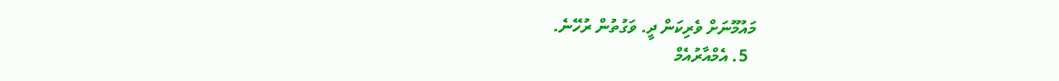މައުމޫނަށް ވެރިކަން ދީ. ވަގުތުން ރުހޭނެ.
  5. އެމްއާރުއެމް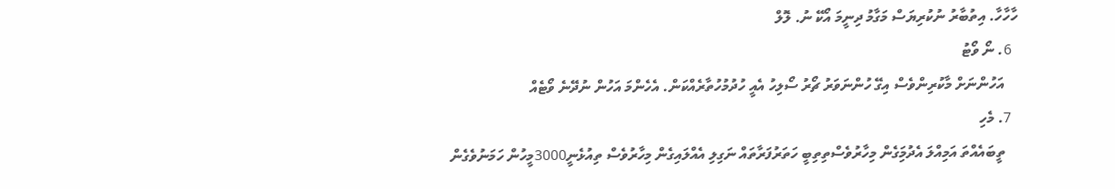ހާހާހާ. އިތުބާރު ނުކުރިޔަސް މަގާމު ދިނީމަ އޯކޭ ނު. ލޮލް
  6. ނޯ ވޯޓު
    އަހުންނަށް މާކުރިންވެސް އިގޭ ހުންނަވަރު ޗޯރު ސޯލިހު އެއީ ހުދުމުހުތާރެއްކަން. އެހެންމަ އަހުން ނުދޭނެ ވޯޓެއް
  7. މެހި
    ތީބައެއްތަ އަމިއްލަ އެދުމަިގެން މިހާރުވެސްތިތިބީ ހަތަރުފަރާތައް ނަގިލި އެއްލައިގެން މިހާރުވެސް ތިއުޅެނީ3000މީހުން ހަމަނުވެގެން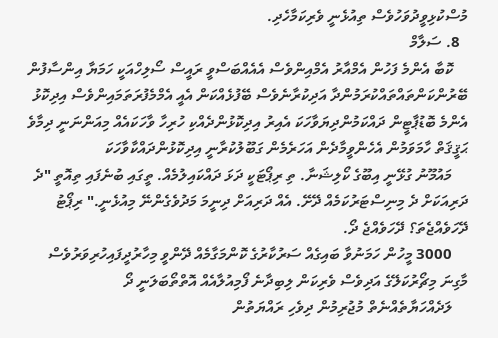މުސްކުޅިވީދުވަހުވެސް ތިއުޅެނީ ވެރިކަމާހެދި.
  8. ސަލާމް
    ކޮބާ އެންމެ ފަހުން އެމްއާރު އެމްއިންވެސް އެއެއްބަސްވީ ރައީސް ސޯލިހްއަކީ ހަމަޔާ އިންސާފުން ބޭރުންކަންތައްތައްކުރަމުންދާ އަދިކުރާނެވެސް ބޭފުޅެއްކަން އެއީ އެމްމެފުރަތަމައިންވެސް އިދިކޮޅު އެންމެ ބޮޑުޕާޓީން ދައްކަމުންދިޔަވާހަކަ އެއިރު އިދިކޮޅުންދެއްކި ހުރިހާ ވާހަކައެއް މިއަންނަނީ ދިމާވެ ޙަޤީޤަތް ހާމަވަމުން އެހެންވީމާދެން އަހަރެމެން ގަބޫލުކުރާނީ އިދިކޮޅުންދައްކާވާހަކަ
    މައުމޫނު ގުޅޭނީ އިބޫގެ ކޯލިޝަނާ. ތި ރިޕޯޓަކީ ދަޅަ ދައްކައިލުމެއް. ތީގައި ބުނެފައި ތިއޮތީ "ދެ ދަރިއަކަށް ދެ މިނިސްޓަރުކަމެއް ދޭށޭ. އެއް ދަރިއަށް ދިނީމަ މަދުވެގެންނޭ މިއުޅެނީ." ރިޕޯޓު ދޭހަވެއްޖެތަ؟ ދޭހަވެއްޖެ ދޯ.
    3000 މީހުން ހަމަނުވާ ބައިގެއް ސަރުކާރުގެ ކޮންމަގާމެއް ދޭންވީ މިހާރުދީފައިހުރިވަރުވެސް މާގިނަ މިޗޯރުކަލޭގެ އަދިވެސް ވެރިކަން ލިބިދާނެ ފޯމިއުލާއެއް އޮތްތޯބަލަނީ ދޯ
    ލަދެއްހަޔާތެއްނެތް މުޖުރިމުން ދިވެހި ރައްޔަތުން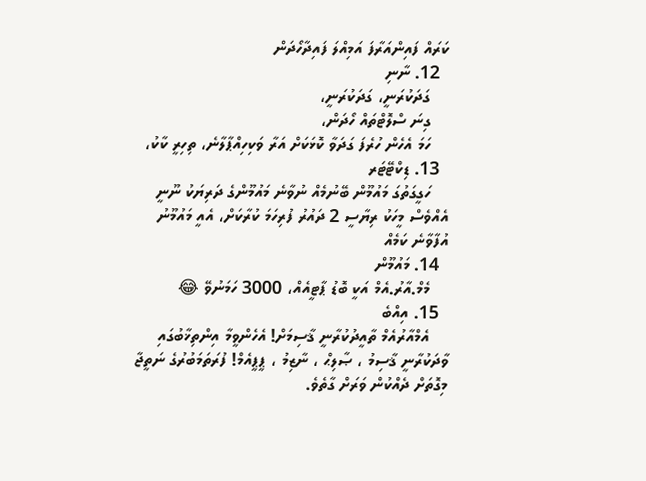ކަރައް ފައިންއަރާފަ އަމިއްލަ ފައިދާހޯދަން
  12. ނާނި
    ގަދަކުރަނީ، ގަދަކުރަނީ،
    ގިނަ ސްލޮޓްތައް ހޯދަން،
    ހަމަ އެހެން ހުރެފަ ގަދަވާ ކޮޅަކަށް އަރާ ވަކިހިއްޕާލާނެ، ތިހިރީ ކާކު،
  13. ޑިކްޓޭޓަރ
    ހަގީގަތުގަ މައުމޫން ބޭނުމެއް ނުވާނެ މައުމޫންގެ ދަރިޔަކު ނޫނީ އެއްވެސް މީހަކު ރިޔާސީ 2 ދައުރު ފުރިހަމަ ކުރާކަށް، އެއީ މައުމޫނު އުފާވާނެ ކަމެއް
  14. މައުމޫން
    މެމް.އާރު.އެމް އަކީ ބޮޑު ޕާޓީއެއް، 3000 ހަމަނުވޭ 😂
  15. އިއްބެ
    އެމްއާރުއެމް ތާއީދުކުރާނީ ޤާސިމަށް! އެހެންވީމާ އިންތިޚާބުގައި ވާދަކުރާނީ ޤާސިމު ، ޞާލިޙް ، ނާޒިމު ، ޕީޕީއެމް! ފުރަތަމަބުރުގެ ނަތީޖާ މިގޮތަށް ދެއްކުން ވަރަށް ގާތެވެ.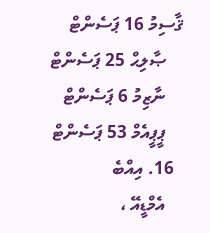ޤާސިމު 16 ޕަސެންޓް
    ޞާލިޙް 25 ޕަސެންޓް
    ނާޒިމު 6 ޕަސެންޓް
    ޕީޕީއެމް 53 ޕަސެންޓް
  16. އިއްބެ
    އެމްޑީއޭ ،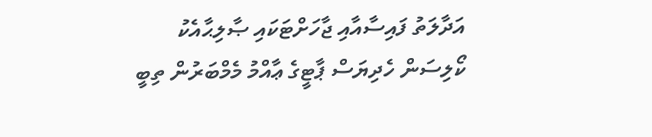އަދާލަތު ފައިސާއާއި ޖާހަށްޓަކައި ޞާލިޙާއެކު ކޯލިސަން ހެދިޔަސް ޕާޓީގެ ޢާއްމު މެމްބަރުން ތިބީ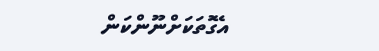އެގޮތަކަށްނޫންކަން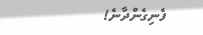ފެނިގެންދާނެ!